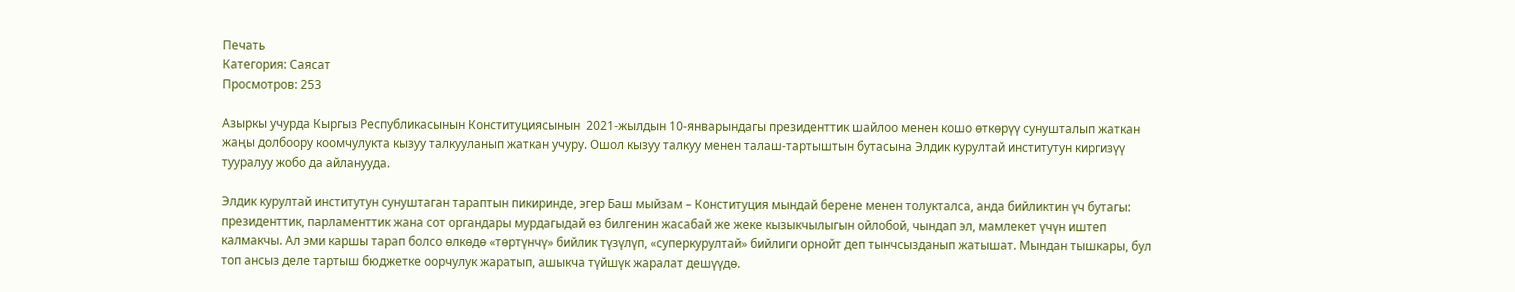Печать
Категория: Саясат
Просмотров: 253

Азыркы учурда Кыргыз Республикасынын Конституциясынын  2021-жылдын 10-январындагы президенттик шайлоо менен кошо өткөрүү сунушталып жаткан жаңы долбоору коомчулукта кызуу талкууланып жаткан учуру. Ошол кызуу талкуу менен талаш-тартыштын бутасына Элдик курултай институтун киргизүү тууралуу жобо да айланууда.

Элдик курултай институтун сунуштаган тараптын пикиринде, эгер Баш мыйзам – Конституция мындай берене менен толукталса, анда бийликтин үч бутагы: президенттик, парламенттик жана сот органдары мурдагыдай өз билгенин жасабай же жеке кызыкчылыгын ойлобой, чындап эл, мамлекет үчүн иштеп калмакчы. Ал эми каршы тарап болсо өлкөдө «төртүнчү» бийлик түзүлүп, «суперкурултай» бийлиги орнойт деп тынчсызданып жатышат. Мындан тышкары, бул топ ансыз деле тартыш бюджетке оорчулук жаратып, ашыкча түйшүк жаралат дешүүдө.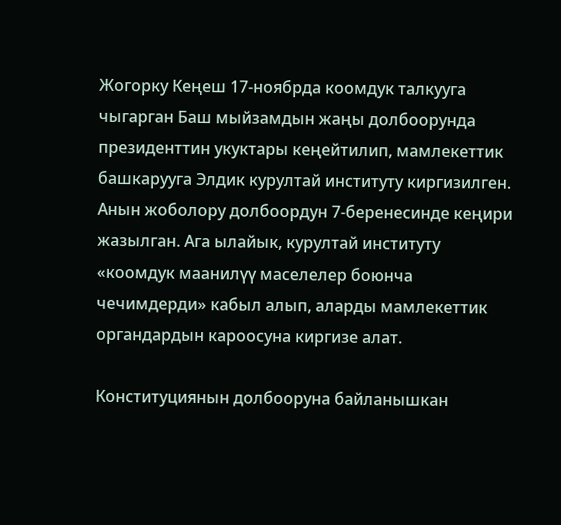Жогорку Кеңеш 17-ноябрда коомдук талкууга чыгарган Баш мыйзамдын жаңы долбоорунда президенттин укуктары кеңейтилип, мамлекеттик башкарууга Элдик курултай институту киргизилген. Анын жоболору долбоордун 7-беренесинде кеңири жазылган. Ага ылайык, курултай институту «коомдук маанилүү маселелер боюнча чечимдерди» кабыл алып, аларды мамлекеттик органдардын кароосуна киргизе алат.

Конституциянын долбооруна байланышкан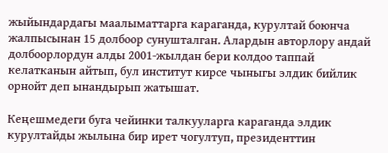жыйындардагы маалыматтарга караганда, курултай боюнча жалпысынан 15 долбоор сунушталган. Алардын авторлору андай долбоорлордун алды 2001-жылдан бери колдоо таппай келатканын айтып, бул институт кирсе чыныгы элдик бийлик орнойт деп ынандырып жатышат.

Кеңешмедеги буга чейинки талкууларга караганда элдик курултайды жылына бир ирет чогултуп, президенттин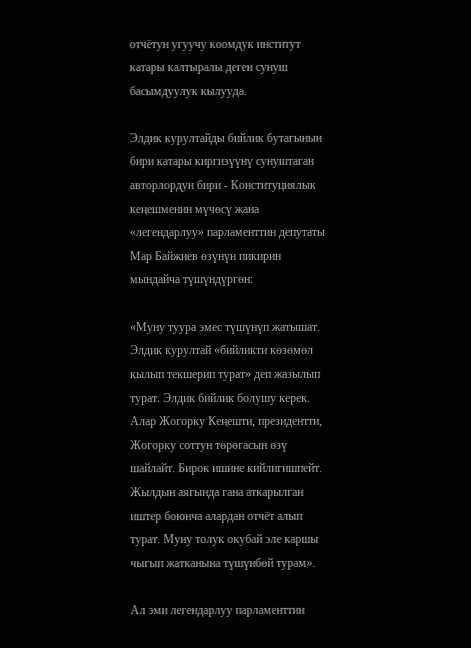отчётун угуучу коомдук институт катары калтыралы деген сунуш басымдуулук кылууда.

Элдик курултайды бийлик бутагынын бири катары киргизүүнү сунуштаган  авторлордун бири - Конституциялык кеңешменин мүчөсү жана «легендарлуу» парламенттин депутаты Мар Байжиев өзүнүн пикирин мындайча түшүндүргөн:

«Муну туура эмес түшүнүп жатышат. Элдик курултай «бийликти көзөмөл кылып текшерип турат» деп жазылып турат. Элдик бийлик болушу керек. Алар Жогорку Кеңешти, президентти, Жогорку соттун төрөгасын өзү шайлайт. Бирок ишине кийлигишпейт. Жылдын аягында гана аткарылган иштер боюнча алардан отчёт алып турат. Муну толук окубай эле каршы чыгып жатканына түшүнбөй турам».

Ал эми легендарлуу парламенттин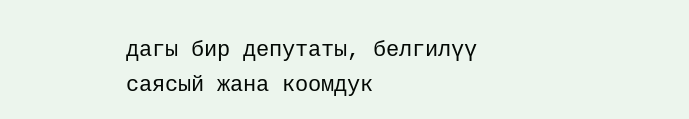дагы бир депутаты, белгилүү саясый жана коомдук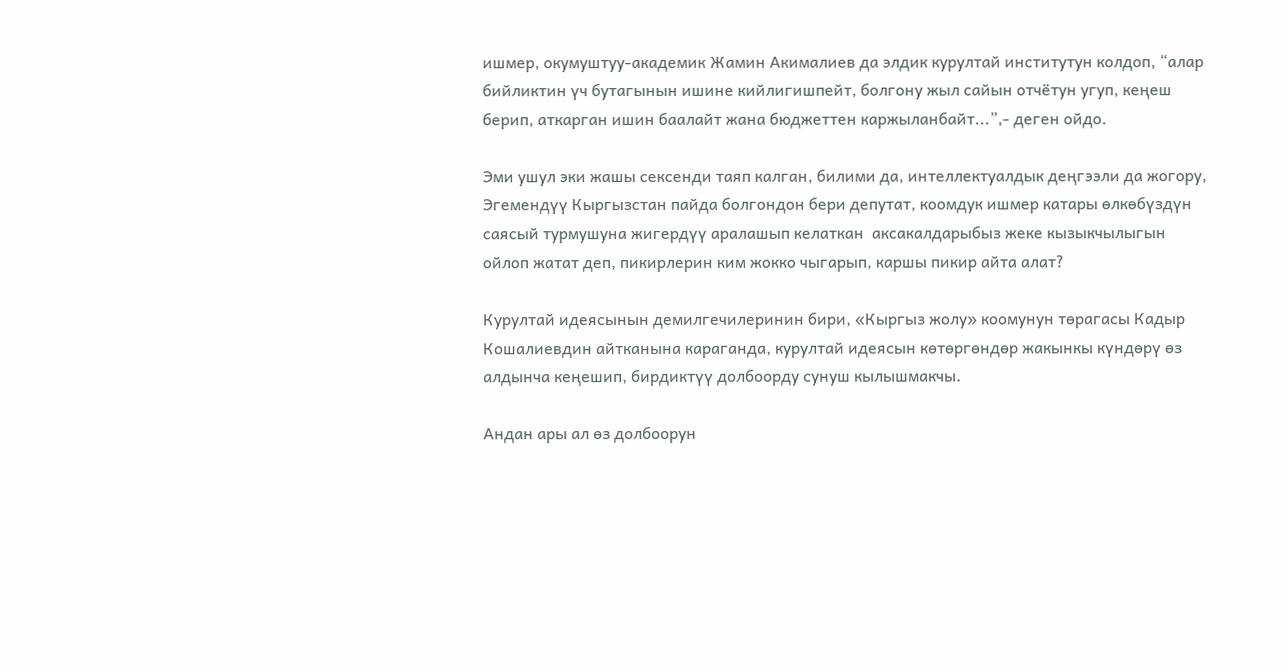ишмер, окумуштуу-академик Жамин Акималиев да элдик курултай институтун колдоп, “алар бийликтин үч бутагынын ишине кийлигишпейт, болгону жыл сайын отчётун угуп, кеңеш берип, аткарган ишин баалайт жана бюджеттен каржыланбайт...”,- деген ойдо.

Эми ушул эки жашы сексенди таяп калган, билими да, интеллектуалдык деңгээли да жогору, Эгемендүү Кыргызстан пайда болгондон бери депутат, коомдук ишмер катары өлкөбүздүн саясый турмушуна жигердүү аралашып келаткан  аксакалдарыбыз жеке кызыкчылыгын ойлоп жатат деп, пикирлерин ким жокко чыгарып, каршы пикир айта алат?

Курултай идеясынын демилгечилеринин бири, «Кыргыз жолу» коомунун төрагасы Кадыр Кошалиевдин айтканына караганда, курултай идеясын көтөргөндөр жакынкы күндөрү өз алдынча кеңешип, бирдиктүү долбоорду сунуш кылышмакчы.

Андан ары ал өз долбоорун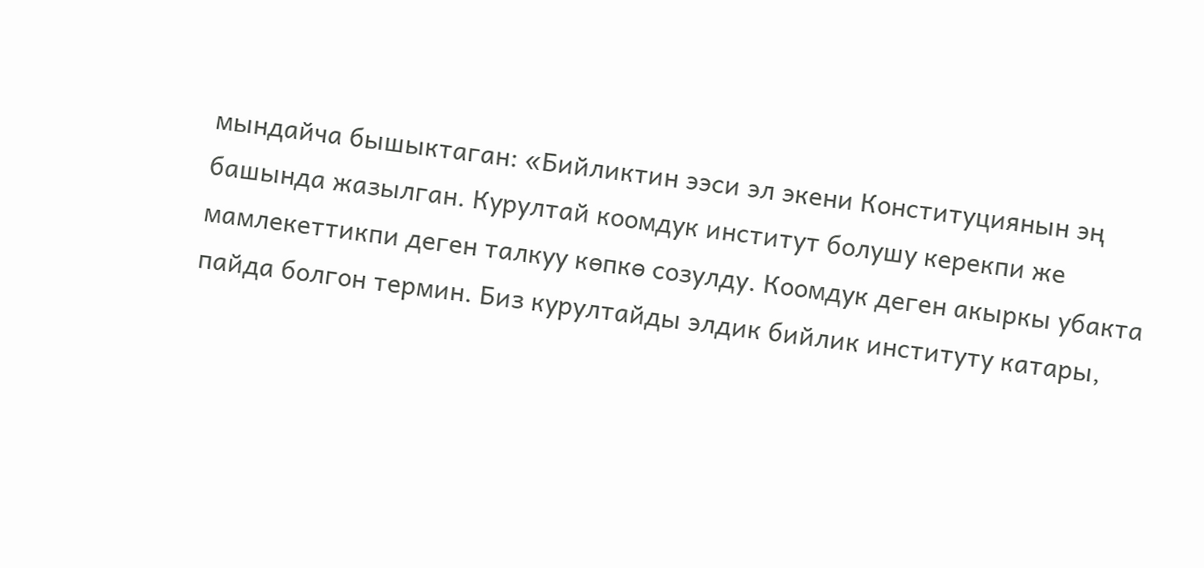мындайча бышыктаган: «Бийликтин ээси эл экени Конституциянын эң башында жазылган. Курултай коомдук институт болушу керекпи же мамлекеттикпи деген талкуу көпкө созулду. Коомдук деген акыркы убакта пайда болгон термин. Биз курултайды элдик бийлик институту катары,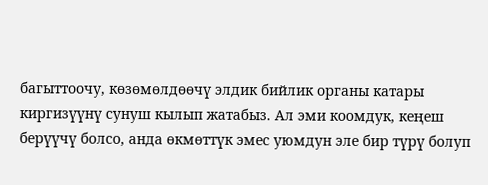багыттоочу, көзөмөлдөөчү элдик бийлик органы катары киргизүүнү сунуш кылып жатабыз. Ал эми коомдук, кеңеш берүүчү болсо, анда өкмөттүк эмес уюмдун эле бир түрү болуп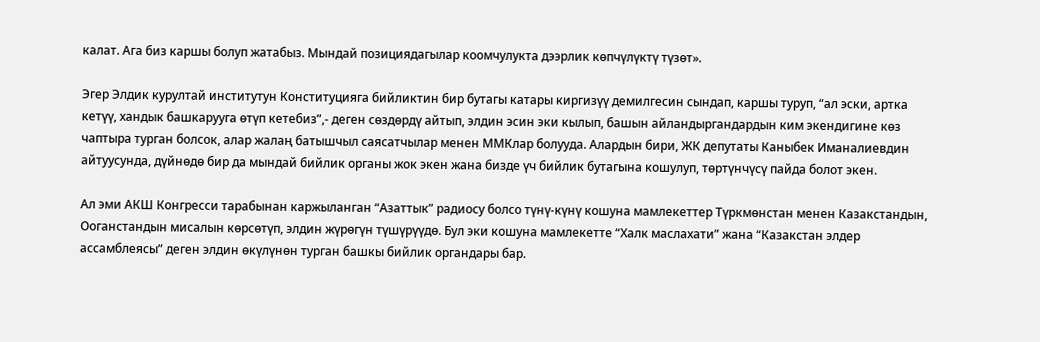калат. Ага биз каршы болуп жатабыз. Мындай позициядагылар коомчулукта дээрлик көпчүлүктү түзөт».

Эгер Элдик курултай институтун Конституцияга бийликтин бир бутагы катары киргизүү демилгесин сындап, каршы туруп, “ал эски, артка кетүү, хандык башкарууга өтүп кетебиз”,- деген сөздөрдү айтып, элдин эсин эки кылып, башын айландыргандардын ким экендигине көз чаптыра турган болсок, алар жалаң батышчыл саясатчылар менен ММКлар болууда. Алардын бири, ЖК депутаты Каныбек Иманалиевдин айтуусунда, дүйнөдө бир да мындай бийлик органы жок экен жана бизде үч бийлик бутагына кошулуп, төртүнчүсү пайда болот экен.

Ал эми АКШ Конгресси тарабынан каржыланган “Азаттык” радиосу болсо түнү-күнү кошуна мамлекеттер Түркмөнстан менен Казакстандын, Ооганстандын мисалын көрсөтүп, элдин жүрөгүн түшүрүүдө. Бул эки кошуна мамлекетте “Халк маслахати” жана “Казакстан элдер ассамблеясы” деген элдин өкүлүнөн турган башкы бийлик органдары бар.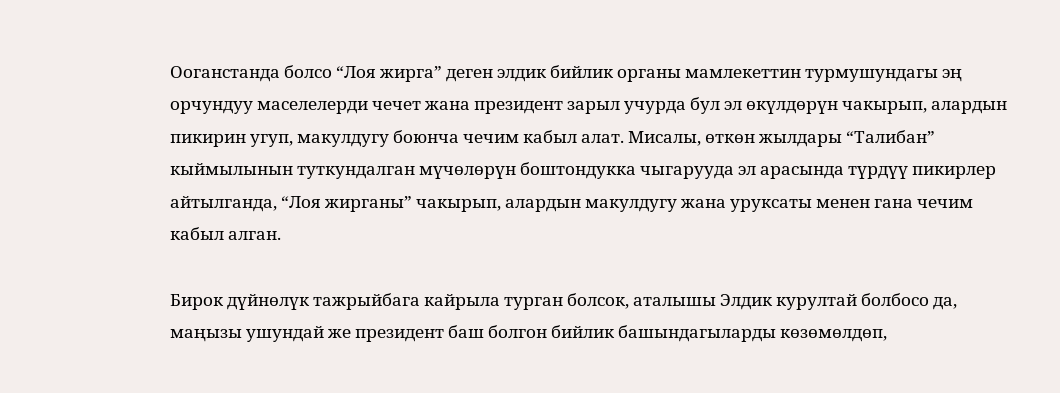Ооганстанда болсо “Лоя жирга” деген элдик бийлик органы мамлекеттин турмушундагы эң орчундуу маселелерди чечет жана президент зарыл учурда бул эл өкүлдөрүн чакырып, алардын пикирин угуп, макулдугу боюнча чечим кабыл алат. Мисалы, өткөн жылдары “Талибан” кыймылынын туткундалган мүчөлөрүн боштондукка чыгарууда эл арасында түрдүү пикирлер айтылганда, “Лоя жирганы” чакырып, алардын макулдугу жана уруксаты менен гана чечим кабыл алган.

Бирок дүйнөлүк тажрыйбага кайрыла турган болсок, аталышы Элдик курултай болбосо да, маңызы ушундай же президент баш болгон бийлик башындагыларды көзөмөлдөп,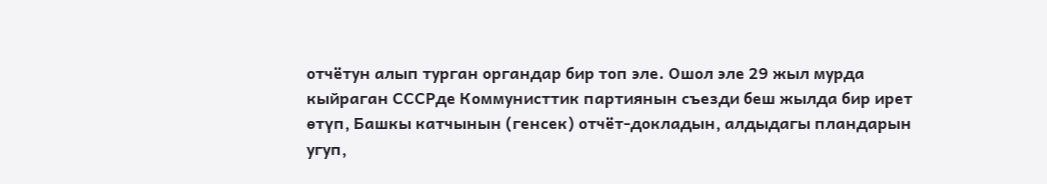отчётун алып турган органдар бир топ эле. Ошол эле 29 жыл мурда кыйраган СССРде Коммунисттик партиянын съезди беш жылда бир ирет өтүп, Башкы катчынын (генсек) отчёт-докладын, алдыдагы пландарын угуп,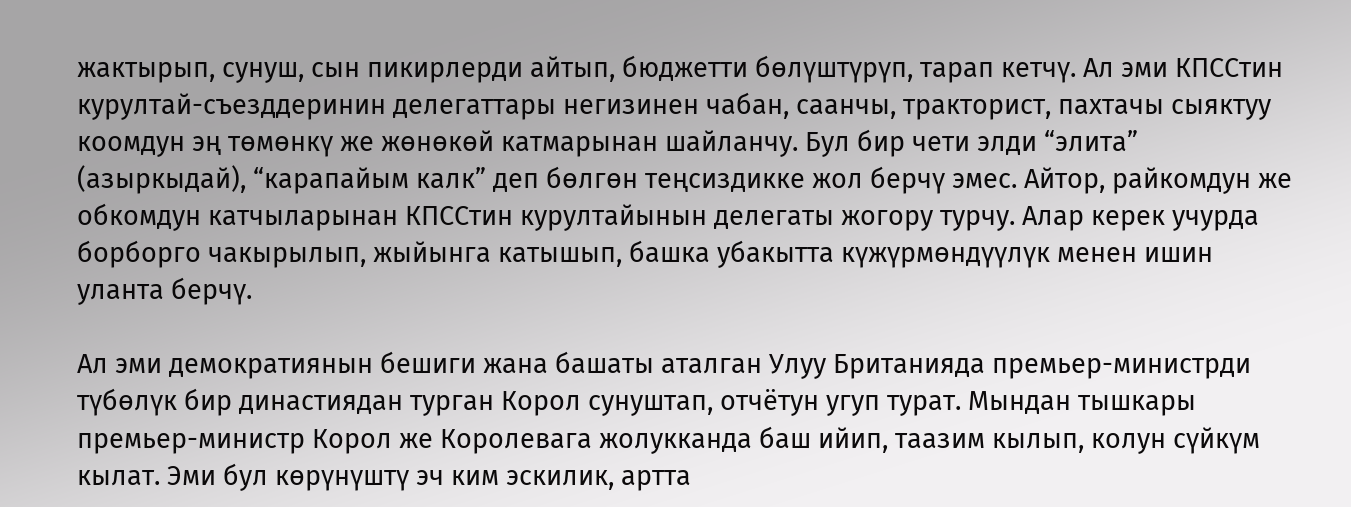жактырып, сунуш, сын пикирлерди айтып, бюджетти бөлүштүрүп, тарап кетчү. Ал эми КПССтин курултай-съезддеринин делегаттары негизинен чабан, саанчы, тракторист, пахтачы сыяктуу коомдун эң төмөнкү же жөнөкөй катмарынан шайланчу. Бул бир чети элди “элита” (азыркыдай), “карапайым калк” деп бөлгөн теңсиздикке жол берчү эмес. Айтор, райкомдун же обкомдун катчыларынан КПССтин курултайынын делегаты жогору турчу. Алар керек учурда борборго чакырылып, жыйынга катышып, башка убакытта күжүрмөндүүлүк менен ишин уланта берчү.

Ал эми демократиянын бешиги жана башаты аталган Улуу Британияда премьер-министрди түбөлүк бир династиядан турган Корол сунуштап, отчётун угуп турат. Мындан тышкары премьер-министр Корол же Королевага жолукканда баш ийип, таазим кылып, колун сүйкүм кылат. Эми бул көрүнүштү эч ким эскилик, артта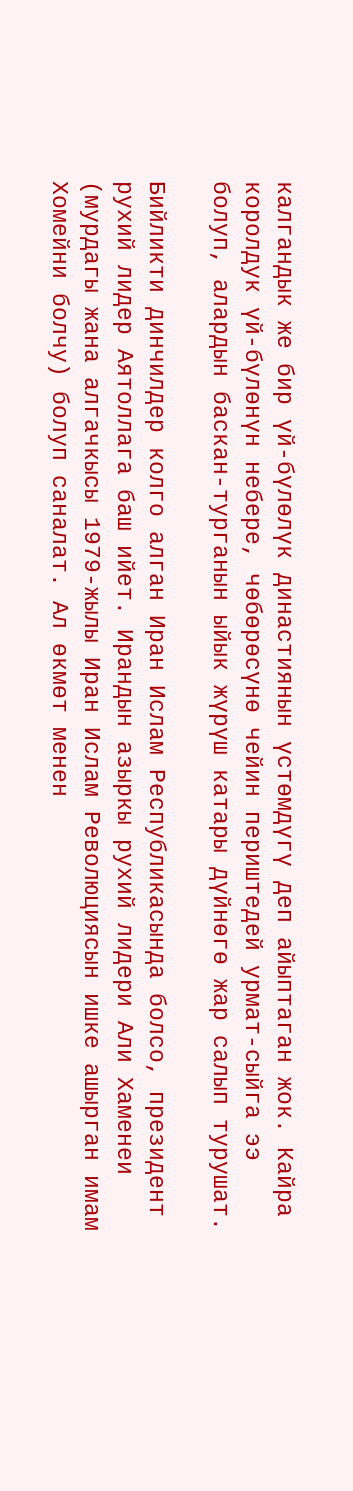калгандык же бир үй-бүлөлүк династиянын үстөмдүгү деп айыптаган жок. Кайра королдук үй-бүлөнүн небере, чөбөрөсүнө чейин периштедей урмат-сыйга ээ болуп, алардын баскан-турганын ыйык жүрүш катары дүйнөгө жар салып турушат.

Бийликти динчилдер колго алган Иран Ислам Республикасында болсо, президент рухий лидер Аятоллага баш ийет. Ирандын азыркы рухий лидери Али Хаменеи (мурдагы жана алгачкысы 1979-жылы Иран Ислам Революциясын ишке ашырган имам Хомейни болчу) болуп саналат. Ал өкмөт менен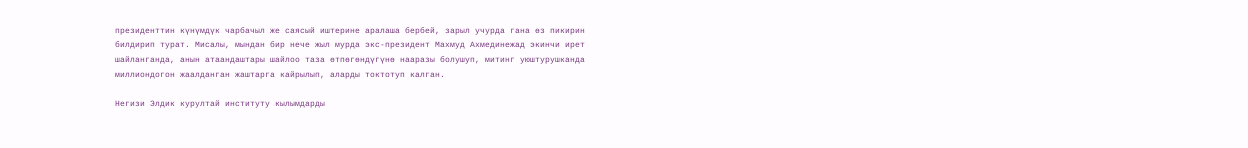президенттин күнүмдүк чарбачыл же саясый иштерине аралаша бербей, зарыл учурда гана өз пикирин билдирип турат. Мисалы, мындан бир нече жыл мурда экс-президент Махмуд Ахмединежад экинчи ирет шайланганда, анын атаандаштары шайлоо таза өтпөгөндүгүнө нааразы болушуп, митинг уюштурушканда миллиондогон жаалданган жаштарга кайрылып, аларды токтотуп калган.

Негизи Элдик курултай институту кылымдарды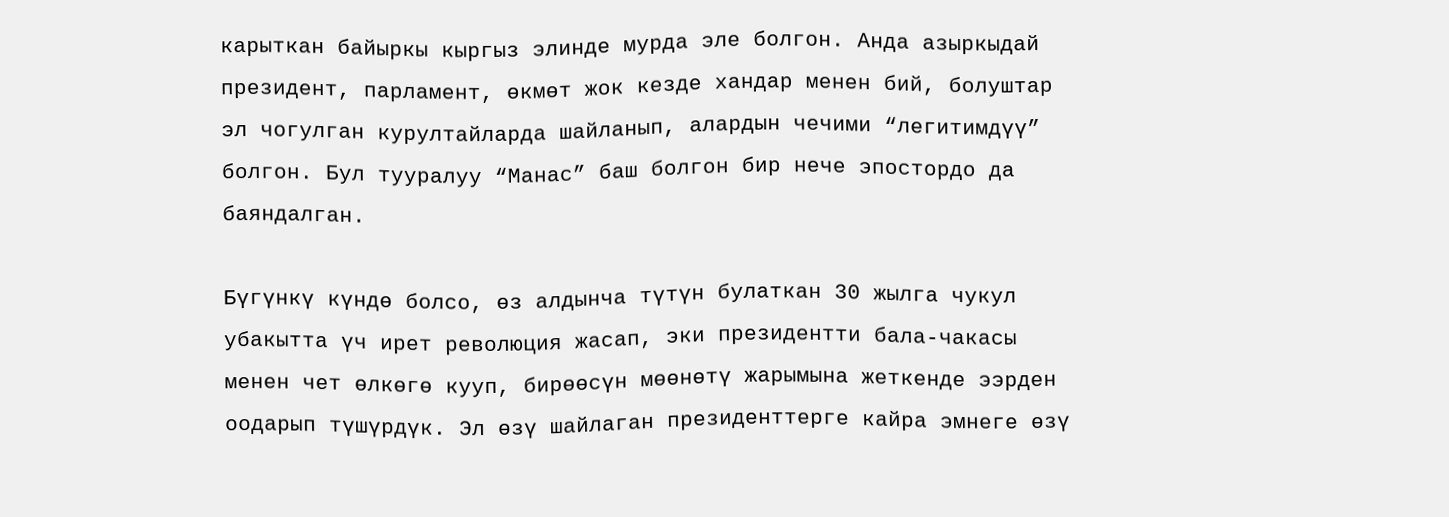карыткан байыркы кыргыз элинде мурда эле болгон. Анда азыркыдай президент, парламент, өкмөт жок кезде хандар менен бий, болуштар эл чогулган курултайларда шайланып, алардын чечими “легитимдүү” болгон. Бул тууралуу “Манас” баш болгон бир нече эпостордо да баяндалган.

Бүгүнкү күндө болсо, өз алдынча түтүн булаткан 30 жылга чукул убакытта үч ирет революция жасап, эки президентти бала-чакасы менен чет өлкөгө кууп, бирөөсүн мөөнөтү жарымына жеткенде ээрден оодарып түшүрдүк. Эл өзү шайлаган президенттерге кайра эмнеге өзү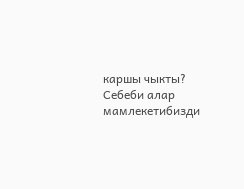каршы чыкты? Себеби алар мамлекетибизди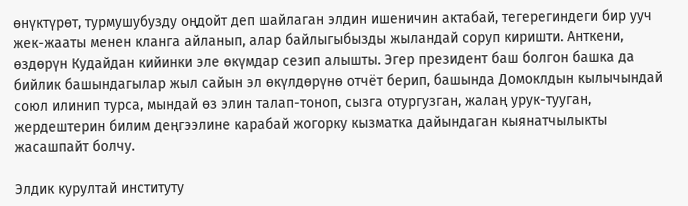өнүктүрөт, турмушубузду оңдойт деп шайлаган элдин ишеничин актабай, тегерегиндеги бир ууч жек-жааты менен кланга айланып, алар байлыгыбызды жыландай соруп киришти. Анткени, өздөрүн Кудайдан кийинки эле өкүмдар сезип алышты. Эгер президент баш болгон башка да бийлик башындагылар жыл сайын эл өкүлдөрүнө отчёт берип, башында Домоклдын кылычындай союл илинип турса, мындай өз элин талап-тоноп, сызга отургузган, жалаң урук-тууган, жердештерин билим деңгээлине карабай жогорку кызматка дайындаган кыянатчылыкты жасашпайт болчу.

Элдик курултай институту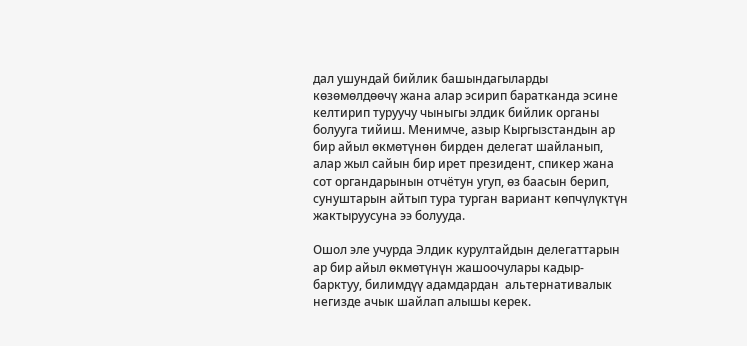дал ушундай бийлик башындагыларды көзөмөлдөөчү жана алар эсирип баратканда эсине келтирип туруучу чыныгы элдик бийлик органы болууга тийиш. Менимче, азыр Кыргызстандын ар бир айыл өкмөтүнөн бирден делегат шайланып, алар жыл сайын бир ирет президент, спикер жана сот органдарынын отчётун угуп, өз баасын берип, сунуштарын айтып тура турган вариант көпчүлүктүн жактыруусуна ээ болууда.

Ошол эле учурда Элдик курултайдын делегаттарын ар бир айыл өкмөтүнүн жашоочулары кадыр-барктуу, билимдүү адамдардан  альтернативалык негизде ачык шайлап алышы керек.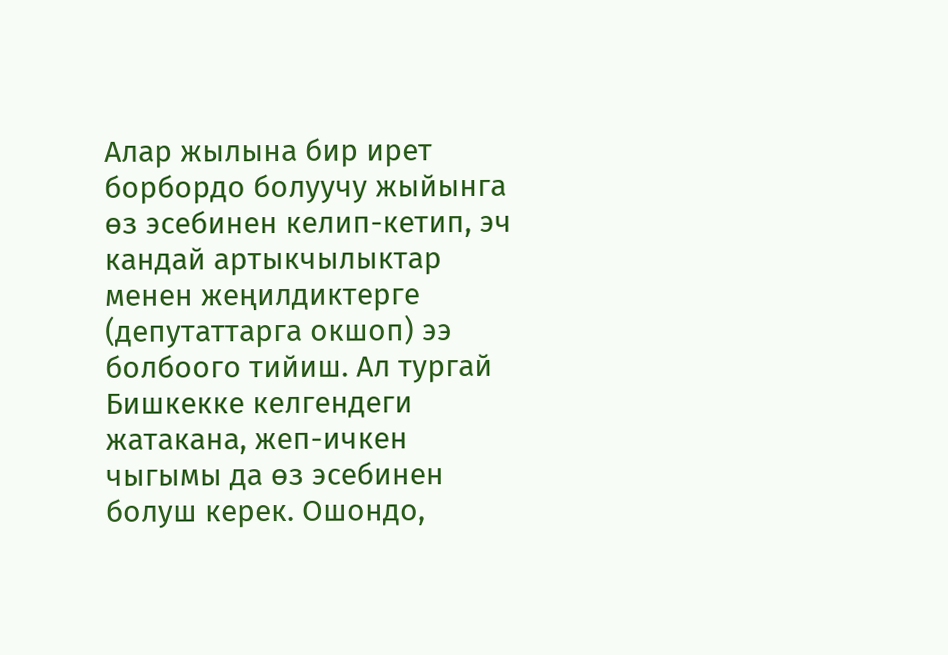Алар жылына бир ирет борбордо болуучу жыйынга өз эсебинен келип-кетип, эч кандай артыкчылыктар менен жеңилдиктерге (депутаттарга окшоп) ээ болбоого тийиш. Ал тургай Бишкекке келгендеги жатакана, жеп-ичкен чыгымы да өз эсебинен болуш керек. Ошондо,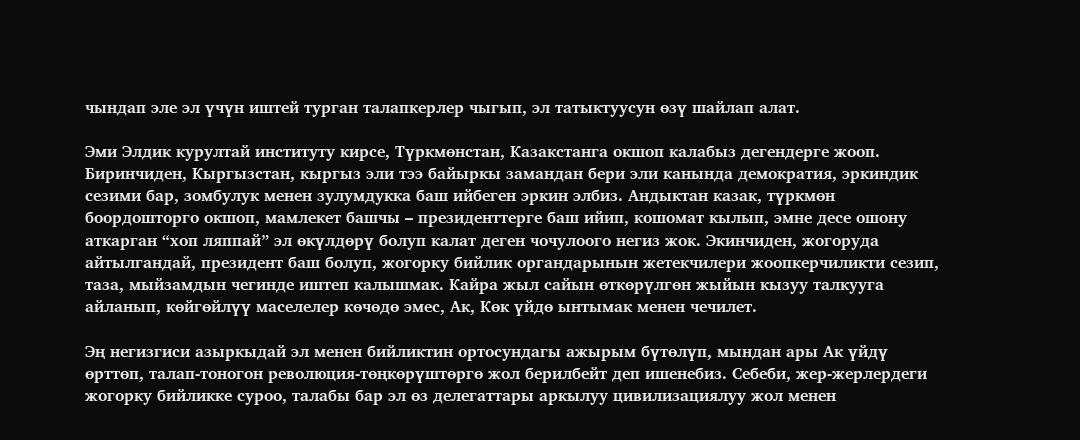чындап эле эл үчүн иштей турган талапкерлер чыгып, эл татыктуусун өзү шайлап алат.

Эми Элдик курултай институту кирсе, Түркмөнстан, Казакстанга окшоп калабыз дегендерге жооп. Биринчиден, Кыргызстан, кыргыз эли тээ байыркы замандан бери эли канында демократия, эркиндик сезими бар, зомбулук менен зулумдукка баш ийбеген эркин элбиз. Андыктан казак, түркмөн боордошторго окшоп, мамлекет башчы – президенттерге баш ийип, кошомат кылып, эмне десе ошону аткарган “хоп ляппай” эл өкүлдөрү болуп калат деген чочулоого негиз жок. Экинчиден, жогоруда айтылгандай, президент баш болуп, жогорку бийлик органдарынын жетекчилери жоопкерчиликти сезип, таза, мыйзамдын чегинде иштеп калышмак. Кайра жыл сайын өткөрүлгөн жыйын кызуу талкууга айланып, көйгөйлүү маселелер көчөдө эмес, Ак, Көк үйдө ынтымак менен чечилет.

Эң негизгиси азыркыдай эл менен бийликтин ортосундагы ажырым бүтөлүп, мындан ары Ак үйдү өрттөп, талап-тоногон революция-төңкөрүштөргө жол берилбейт деп ишенебиз. Себеби, жер-жерлердеги жогорку бийликке суроо, талабы бар эл өз делегаттары аркылуу цивилизациялуу жол менен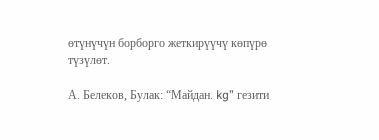өтүнүчүн борборго жеткирүүчү көпүрө түзүлөт.

А. Белеков, Булак: “Майдан. kg” гезити